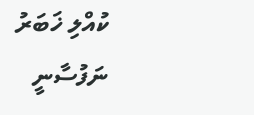ކުއްލި ޚަބަރު
ނަފުސާނީ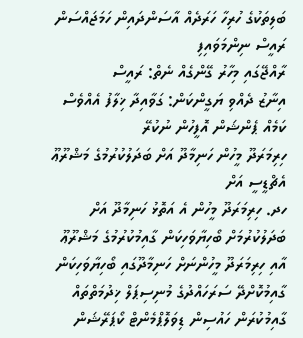ބަލިތަކުގެ ހުރިހާ ހަރަދެއް އާސަންދައިން ހަމަޖައްސަން ރައީސް ނިންމަވައިފި
ރާއްޖޭގައި މިހާރު ގޭންގެއް ނެތް: ރައީސް
އިނާޒު ދެއްވި ޔަގީންކަން: ގަވާއިދާ ޚިލާފު އެއްވެސް ކަމެއް ޕެންޝަން އޮފީހުން ނުކުރޭ
ހިރިމަރަދޫ މީހުން ހަނިމާދޫ އަށް ބަދަލުކުރުމުގެ މަޝްރޫޢޫ އެޗްޑީސީ އަށް
ހދ. ހިރިމަރަދޫ މީހުން އެ އަތޮޅު ހަނިމާދޫ އަށް ބަދަލުކުރުމަށް ބޯހިޔާވަހިކަން ގާއިމުކުރުމުގެ މަޝްރޫޢޫ އާއި ހިރިމަރަދޫ މީހުންނަށް ހަނިމާދޫގައި ބޯހިޔާވަހިކަން ގާއިމުކޮށްދޭ ސަރަހައްދުގެ މުނިސިޕަލް ޚިދުމަތްތައް ގާއިމުކުރަން ހައުސިން ޑިވަލޮޕްމެންޓް ކޯޕަރޭޝަން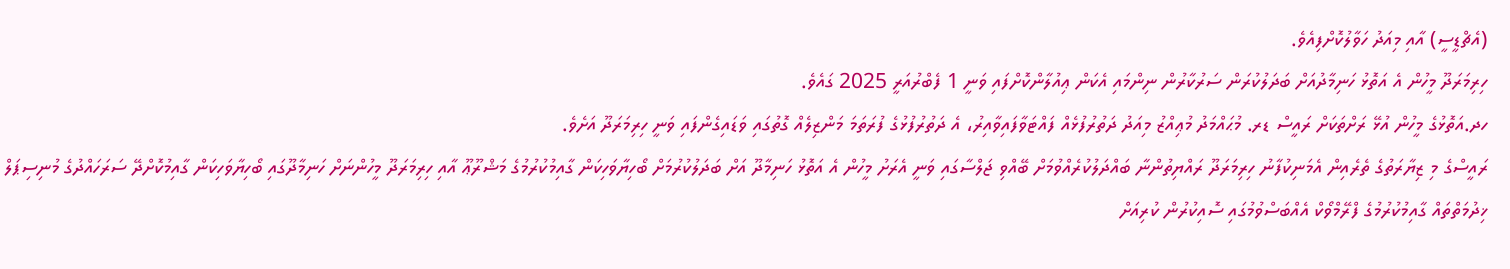(އެޗްޑީސީ) އާއި މިއަދު ހަވާލުކޮށްފިއެވެ.
ހިރިމަރަދޫ މީހުން އެ އަތޮޅު ހަނިމާދުއަށް ބަދަލުކުރަން ސަރުކާރުން ނިންމައި އެކަން ޢިއުލާންކޮށްފައި ވަނީ 1 ފެބްރުއަރީ 2025 ގައެވެ.
ހދ.އަތޮޅުގެ މީހުން އުޅޭ ރަށްތަކަށް ރައީސް ޑރ. މުޙައްމަދު މުޢިއްޒު މިއަދު ދަތުރުފުޅެއް ފައްޓަވާފައިވާއިރު، އެ ދަތުރުފުޅުގެ ފުރަތަމަ މަންޒިލެއް ގޮތުގައި ވަޑައިގެންފައި ވަނީ ހިރިމަރަދޫ އަށެވެ.
ރައީސްގެ މި ޒިޔާރަތުގެ ތެރެއިން އެމަނިކުފާނު ހިރިމަރަދޫ ރައްޔިތުންނާ ބައްދަލުކުރެއްވުމަށް ބޭއްވި ޖަލްސާގައި ވަނީ އެރަށު މީހުން އެ އަތޮޅު ހަނިމާދޫ އަށް ބަދަލުކުރުމަށް ބޯހިޔާވަހިކަން ގާއިމުކުރުމުގެ މަޝްރޫޢޫ އާއި ހިރިމަރަދޫ މީހުންނަށް ހަނިމާދޫގައި ބޯހިޔާވަހިކަން ގާއިމުކޮށްދޭ ސަރަހައްދުގެ މުނިސިޕަލް ޚިދުމަތްތައް ގާއިމުކުރުމުގެ ފްރޭމްވޯކް އެއްބަސްވުމުގައި ސޮއިކުރުން ކުރިއަށް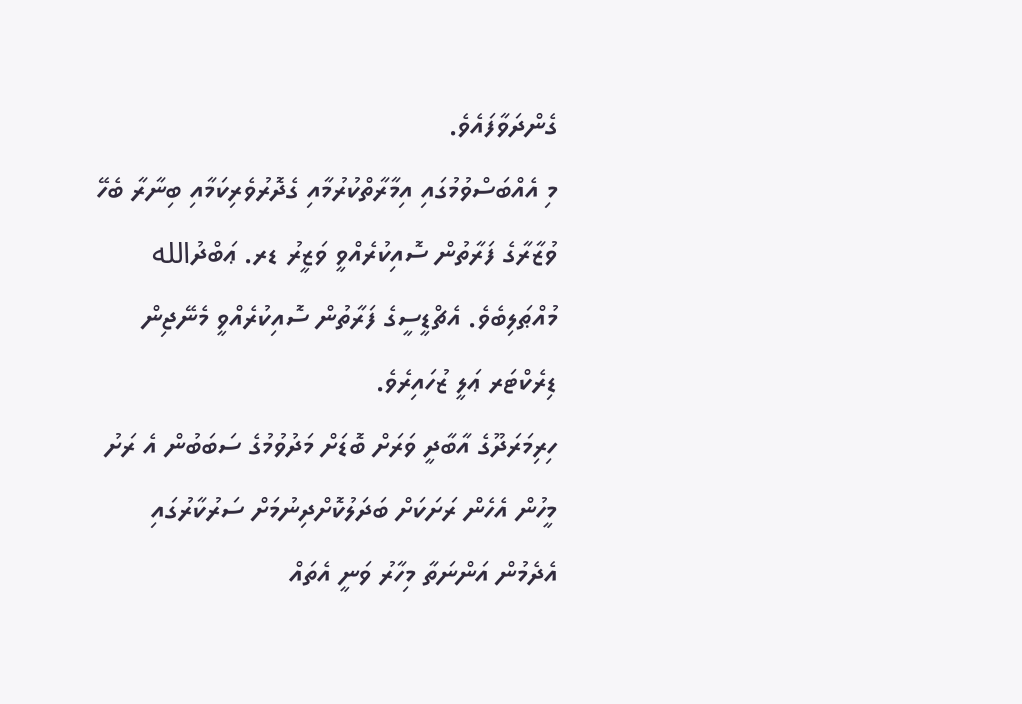ގެންދަވާފައެވެ.
މި އެއްބަސްވުމުގައި އިމާރާތްކުރުމާއި ގެދޮރުވެރިކަމާއި ބިނާރާ ބެހޭ ވުޒާރާގެ ފަރާތުން ސޮއިކުރެއްވީ ވަޒީރު ޑރ. ޢަބްދުالله މުއްޠަލިބެވެ. އެޗްޑީސީގެ ފަރާތުން ސޮއިކުރެއްވީ މެނޭޖިން ޑިރެކްޓަރ ޢަލީ ޒުހައިރެވެ.
ހިރިމަރަދޫގެ އާބާދީ ވަރަށް ބޮޑަށް މަދުވުމުގެ ސަބަބުން އެ ރަށު މީހުން އެހެން ރަށަކަށް ބަދަލުކޮށްދިނުމަށް ސަރުކާރުގައި އެދެމުން އަންނަތާ މިހާރު ވަނީ އެތައް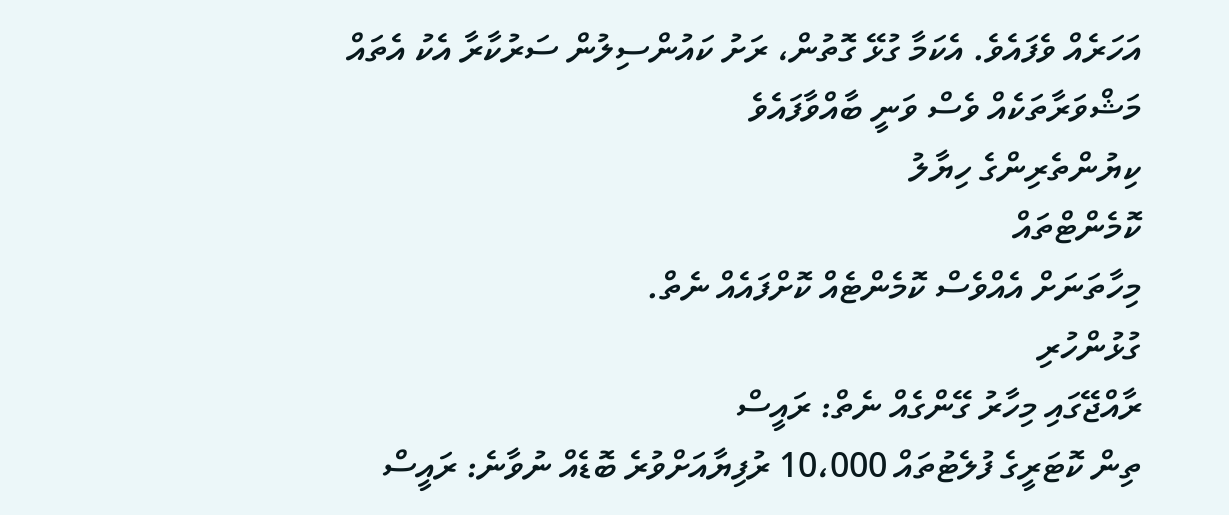އަހަރެއް ވެފައެވެ. އެކަމާ ގުޅޭ ގޮތުން، ރަށު ކައުންސިލުން ސަރުކާރާ އެކު އެތައް މަޝްވަރާތަކެއް ވެސް ވަނީ ބާއްވާފައެވެ
ކިޔުންތެރިންގެ ހިޔާލު
ކޮމެންޓްތައް
މިހާތަނަށް އެއްވެސް ކޮމެންޓެއް ކޮށްފައެއް ނެތް.
ގުޅުންހުރި
ރާއްޖޭގައި މިހާރު ގޭންގެއް ނެތް: ރައީސް
ތިން ކޮޓަރީގެ ފުލެޓުތައް 10،000 ރުފިޔާއަށްވުރެ ބޮޑެއް ނުވާނެ: ރައީސް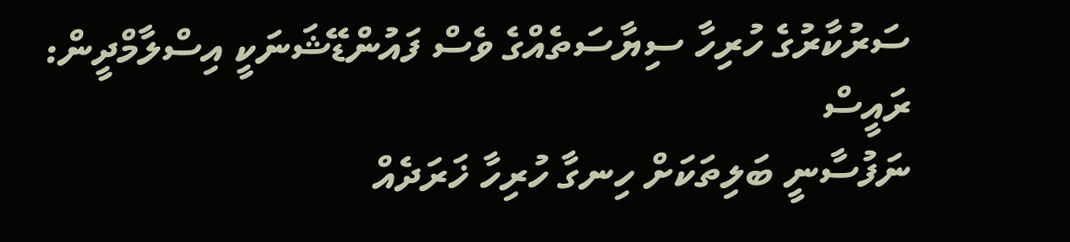ސަރުކާރުގެ ހުރިހާ ސިޔާސަތެއްގެ ވެސް ފައުންޑޭޝަނަކީ އިސްލާމްދީން: ރައީސް
ނަފުސާނީ ބަލިތަކަށް ހިނގާ ހުރިހާ ޚަރަދެއް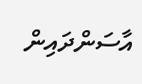އާސަންދައިން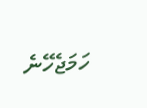ހަމަޖެހޭނެ